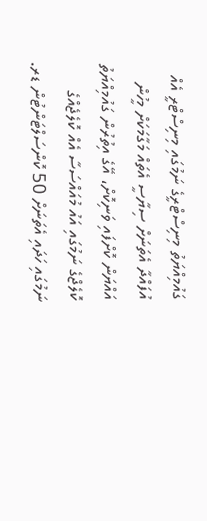ގައުމިއްޔަތު މިނިސްޓްރީގެ ނަމުގައި މިނިސްޓްރީ އެއް އުފައްދާ އެތަނަށް ސިޔާސީ އެތައް މަގާމަކަށް މީހުން އައްޔަން ކޮށްފައި ވަނިކޮށް، އޭގެ އިތުރުން ގައުމިއްޔަތު ކޮލެޖްގެ ނަމުގައި އައު މުއައްސަސާ އެއް ކޮލެޖެއްގެ ނަމުގައި ހަދައި އެތަނަށް 50 ކޮންސަލްޓަންޓުން ޑރ.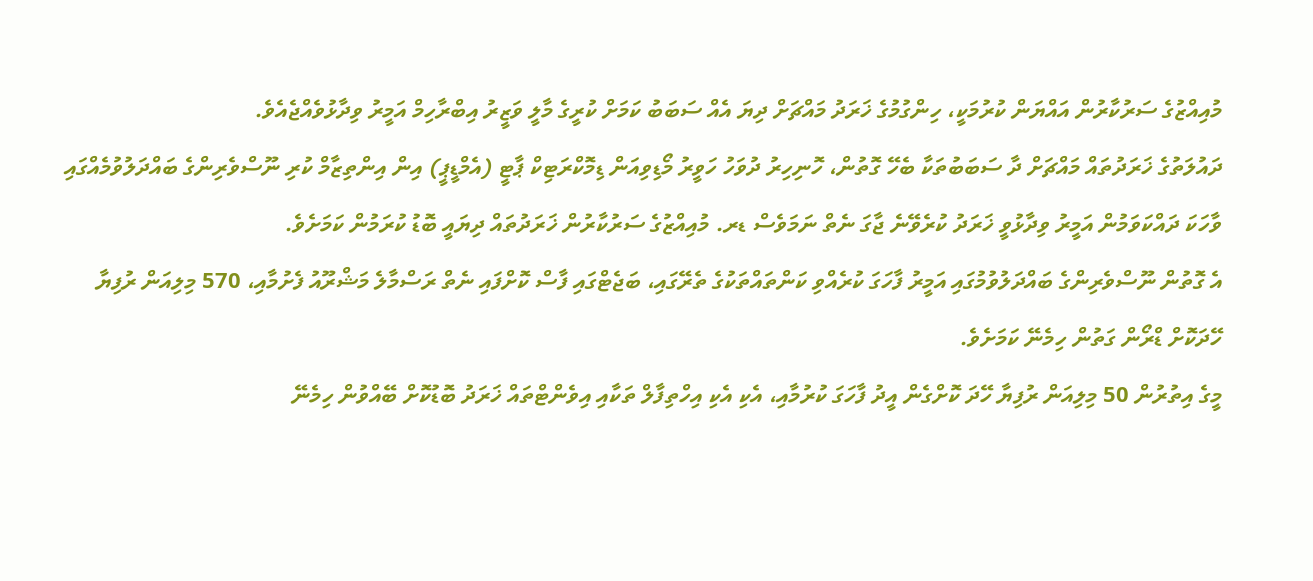މުއިއްޒުގެ ސަރުކާރުން އައްޔަން ކުރުމަކީ، ހިންގުމުގެ ޚަރަދު މައްޗަށް ދިޔަ އެއް ސަބަބު ކަމަށް ކުރީގެ މާލީ ވަޒީރު އިބްރާހިމް އަމީރު ވިދާޅުވެއްޖެއެވެ.
ދައުލަތުގެ ޚަރަދުތައް މައްޗަށް ދާ ސަބަބުތަކާ ބެހޭ ގޮތުން، ހޮނިހިރު ދުވަހު ހަވީރު މޯޑިވިއަން ޑިމޮކްރަޓިކް ޕާޓީ (އެމްޑީޕީ) އިން އިންތިޒާމް ކުރި ނޫސްވެރިންގެ ބައްދަލުވުމެއްގައި ވާހަކަ ދައްކަވަމުން އަމީރު ވިދާޅުވީ ޚަރަދު ކުރެވޭނެ ޖާގަ ނެތް ނަމަވެސް ޑރ. މުއިއްޒުގެ ސަރުކާރުން ޚަރަދުތައް ދިޔައީ ބޮޑު ކުރަމުން ކަމަށެވެ.
އެ ގޮތުން ނޫސްވެރިންގެ ބައްދަލުވުމުގައި އަމީރު ފާހަގަ ކުރެއްވި ކަންތައްތަކުގެ ތެރޭގައި، ބަޖެޓްގައި ފާސް ކޮށްފައި ނެތް ރަސްމާލެ މަޝްރޫއު ފެށުމާއި، 570 މިލިއަން ރުފިޔާ ހޭދަކޮށް ޑްރޯން ގަތުން ހިމެނޭ ކަމަށެވެ.
މީގެ އިތުރުން 50 މިލިއަން ރުފިޔާ ހޭދަ ކޮށްގެން އީދު ފާހަގަ ކުރުމާއި، އެކި އެކި އިހްތިފާލް ތަކާއި އިވެންޓްތައް ޚަރަދު ބޮޑުކޮށް ބޭއްވުން ހިމެނޭ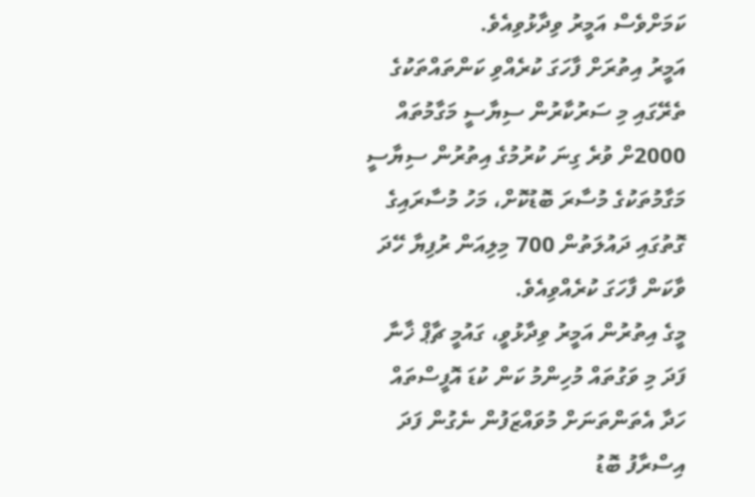ކަމަށްވެސް އަމީރު ވިދާޅުވިއެވެ.
އަމީރު އިތުރަށް ފާހަގަ ކުރެއްވި ކަންތައްތަކުގެ ތެރޭގައި މި ސަރުކާރުން ސިޔާސީ މަގާމުތައް 2000ށް ވުރެ ގިނަ ކުރުމުގެ އިތުރުން ސިޔާސީ މަގާމުތަކުގެ މުސާރަ ބޮޑުކޮށް، މަހު މުސާރައިގެ ގޮތުގައި ދައުލަތުން 700 މިލިއަން ރުފިޔާ ހޭދަ ވާކަން ފާހަގަ ކުރެއްވިއެވެ.
މީގެ އިތުރުން އަމީރު ވިދާޅުވީ، ގައުމީ ޗާޕް ޚާނާ ފަދަ މި ވަގުތައް މުހިންމު ކަން ކުޑަ އޮފީސްތައް ހަދާ އެތަންތަނަށް މުވައްޒަފުން ނެގުން ފަދަ އިސްރާފު ބޮޑު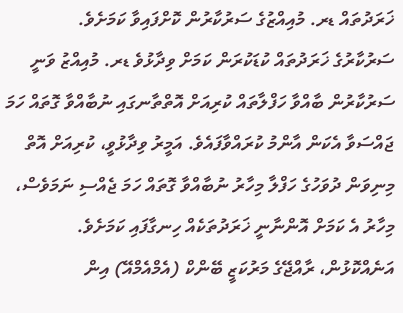ޚަރަދުތައް ޑރ. މުއިއްޒުގެ ސަރުކާރުން ކޮށްފައިވާ ކަމަށެވެ.
ސަރުކާރުގެ ޚަރަދުތައް ކުޑަކުރަން ކަމަށް ވިދާޅުވެ ޑރ. މުއިއްޒު ވަނީ ސަރުކާރުން ބާއްވާ ހަފްލާތައް ކުރިއަށް އޮތްތާނގައި ނުބާއްވާ ގޮތައް ހަމަ ޖައްސަވާ އެކަން އާންމު ކުރައްވާފައެވެ. އަމީރު ވިދާޅުވީ، ކުރިއަށް އޮތް މިނިވަން ދުވަހުގެ ހަފްލާ މިހާރު ނުބާއްވާ ގޮތައް ހަމަ ޖެއްސި ނަމަވެސް، މިހާރު އެ ކަމަށް އޮންނާނީ ޚަރަދުތަކެއް ހިނގާފައި ކަމަށެވެ.
އަނެއްކޮޅުން، ރާއްޖޭގެ މަރުކަޒީ ބޭންކް (އެމްއެމްއޭ) އިން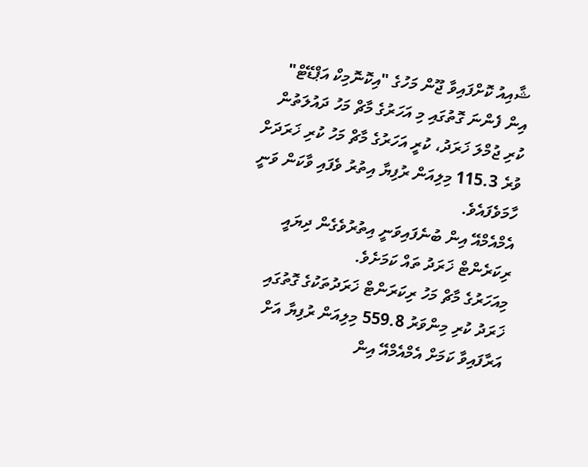ޝާއިއު ކޮށްފައިވާ ޖޫން މަހުގެ "އިކޮނޮމިކް އަޕްޑޭޓް" އިން ފެންނަ ގޮތުގައި މި އަހަރުގެ މާޗް މަހު ދައުލަތުން ކުރި ޖުމްލަ ޚަރަދު، ކުރީ އަހަރުގެ މާޗް މަހު ކުރި ޚަރަދަށް ވުރެ 115.3 މިލިއަން ރުފިޔާ އިތުރު ވެފައި ވާކަން ވަނީ ހާމަވެފައެވެ.
އެމްއެމްއޭ އިން ބުނެފައިވަނީ އިތުރުވެގެން ދިޔައީ ރިކަރެންޓް ޚަރަދު ތައް ކަމަށެވެ.
މިއަހަރުގެ މާޗް މަހު ރިކަރަންޓް ޚަރަދުތަކުގެ ގޮތުގައި ޚަރަދު ކުރި މިންވަރު 559.8 މިލިއަން ރުފިޔާ އަށް އަރާފައިވާ ކަމަށް އެމްއެމްއޭ އިން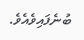ބުނެފައިވެއެވެ.